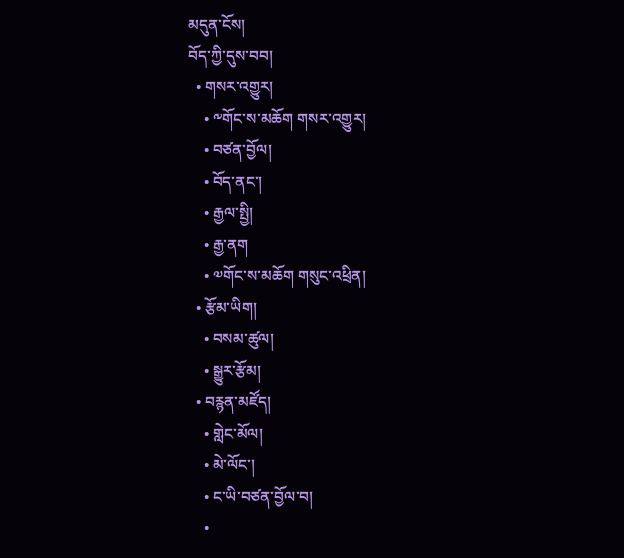མདུན་ངོས།
བོད་ཀྱི་དུས་བབ།
  • གསར་འགྱུར།
    • ༸གོང་ས་མཆོག གསར་འགྱུར།
    • བཙན་བྱོལ།
    • བོད་ནང་།
    • རྒྱལ་སྤྱི།
    • རྒྱ་ནག
    • ༧གོང་ས་མཆོག གསུང་འཕྲིན།
  • རྩོམ་ཡིག།
    • བསམ་ཚུལ།
    • སྒྱུར་རྩོམ།
  • བརྙན་མཛོད།
    • གླེང་མོལ།
    • མེ་ལོང་།
    • ང་ཡི་བཙན་བྱོལ་བ།
    •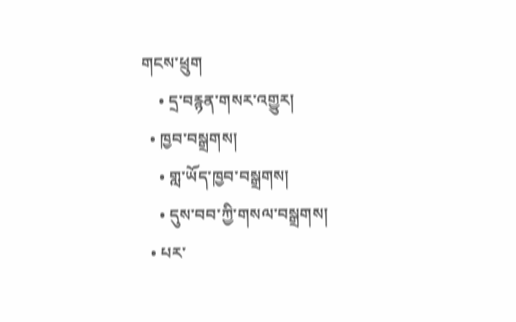གངས་ཕྲུག
    • དྲ་བརྙན་གསར་འགྱུར།
  • ཁྱབ་བསྒྲགས།
    • གླ་ཡོད་ཁྱབ་བསྒྲགས།
    • དུས་བབ་ཀྱི་གསལ་བསྒྲགས།
  • པར་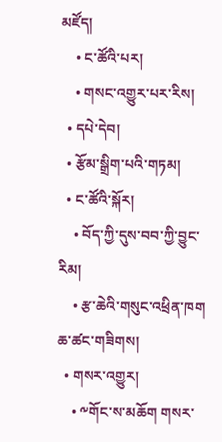མཛོད།
    • ང་ཚོའི་པར།
    • གསང་འགྱུར་པར་རིས།
  • དཔེ་དེབ།
  • རྩོམ་སྒྲིག་པའི་གཏམ།
  • ང་ཚོའི་སྐོར།
    • བོད་ཀྱི་དུས་བབ་ཀྱི་བྱུང་རིམ།
    • རྩ་ཆེའི་གསུང་འཕྲིན་ཁག
ཆ་ཚང་གཟིགས།
  • གསར་འགྱུར།
    • ༸གོང་ས་མཆོག གསར་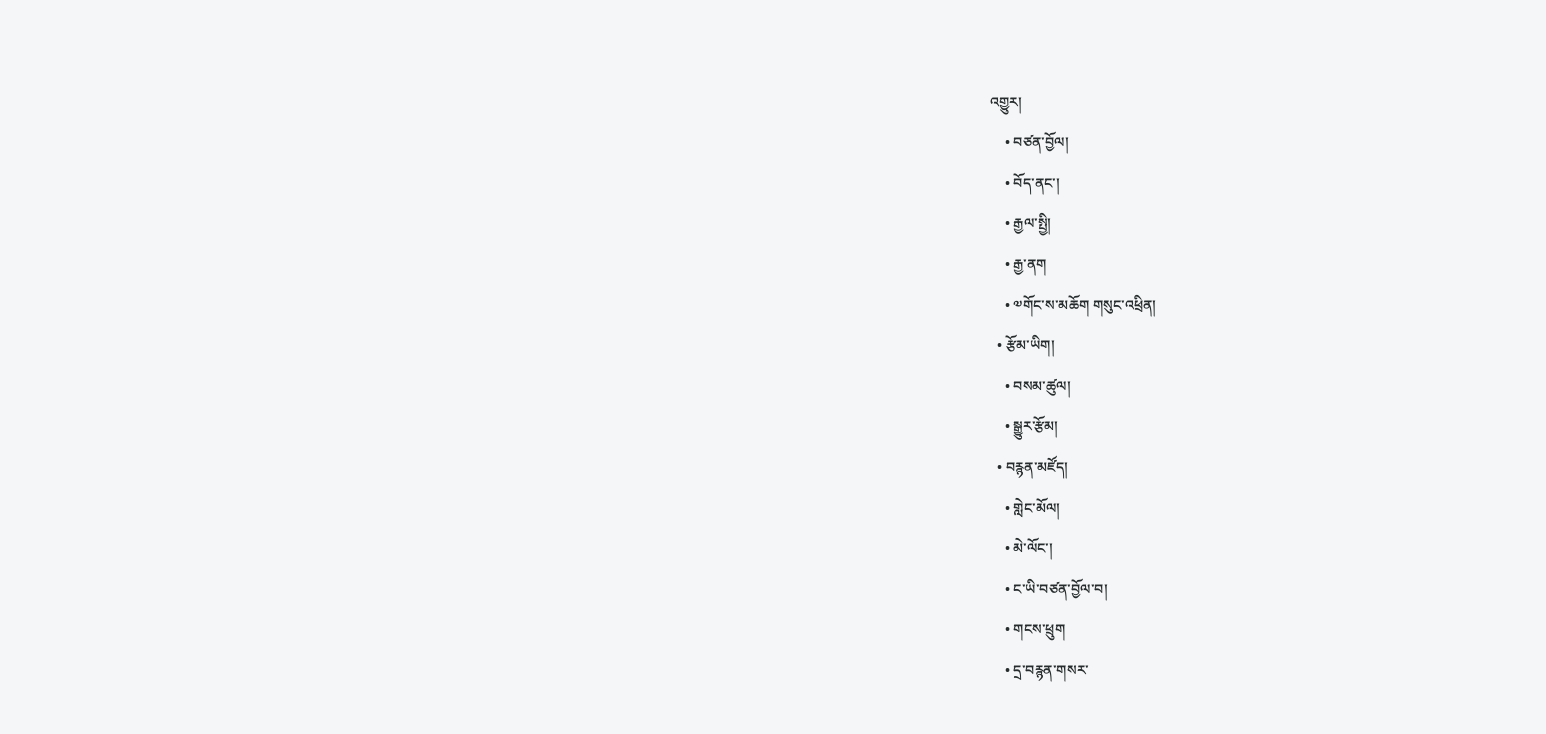འགྱུར།
    • བཙན་བྱོལ།
    • བོད་ནང་།
    • རྒྱལ་སྤྱི།
    • རྒྱ་ནག
    • ༧གོང་ས་མཆོག གསུང་འཕྲིན།
  • རྩོམ་ཡིག།
    • བསམ་ཚུལ།
    • སྒྱུར་རྩོམ།
  • བརྙན་མཛོད།
    • གླེང་མོལ།
    • མེ་ལོང་།
    • ང་ཡི་བཙན་བྱོལ་བ།
    • གངས་ཕྲུག
    • དྲ་བརྙན་གསར་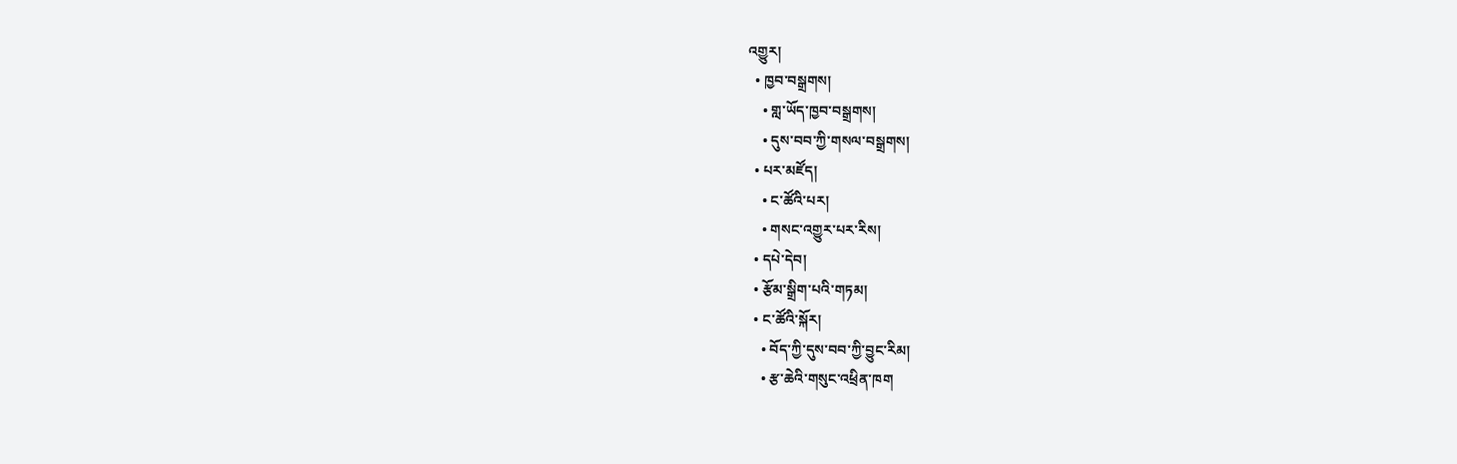འགྱུར།
  • ཁྱབ་བསྒྲགས།
    • གླ་ཡོད་ཁྱབ་བསྒྲགས།
    • དུས་བབ་ཀྱི་གསལ་བསྒྲགས།
  • པར་མཛོད།
    • ང་ཚོའི་པར།
    • གསང་འགྱུར་པར་རིས།
  • དཔེ་དེབ།
  • རྩོམ་སྒྲིག་པའི་གཏམ།
  • ང་ཚོའི་སྐོར།
    • བོད་ཀྱི་དུས་བབ་ཀྱི་བྱུང་རིམ།
    • རྩ་ཆེའི་གསུང་འཕྲིན་ཁག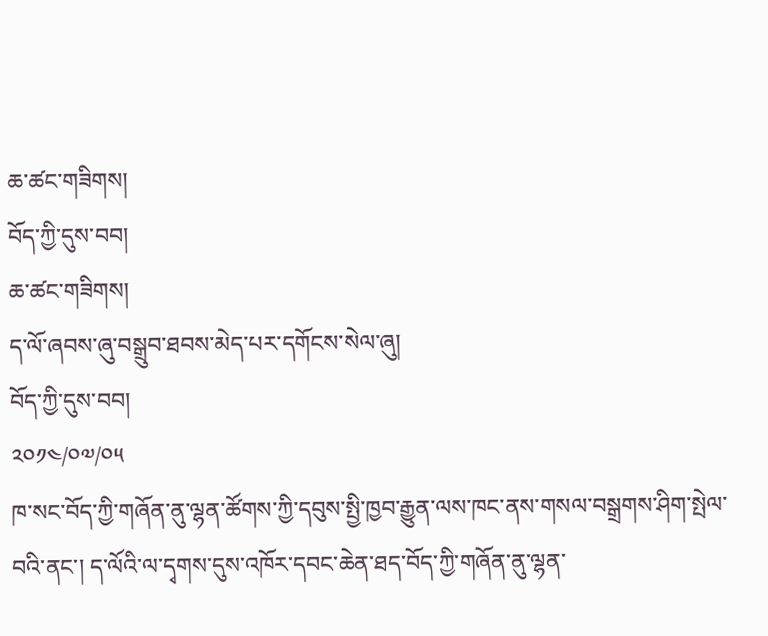ཆ་ཚང་གཟིགས།
བོད་ཀྱི་དུས་བབ།
ཆ་ཚང་གཟིགས།
ད་ལོ་ཞབས་ཞུ་བསྒྲུབ་ཐབས་མེད་པར་དགོངས་སེལ་ཞུ།
བོད་ཀྱི་དུས་བབ།
༢༠༡༤/༠༧/༠༥
ཁ་སང་བོད་ཀྱི་གཞོན་ནུ་ལྷན་ཚོགས་ཀྱི་དབུས་སྤྱི་ཁྱབ་རྒྱུན་ལས་ཁང་ནས་གསལ་བསྒྲགས་ཤིག་སྤེལ་བའི་ནང་། ད་ལོའི་ལ་དྭགས་དུས་འཁོར་དབང་ཆེན་ཐད་བོད་ཀྱི་གཞོན་ནུ་ལྷན་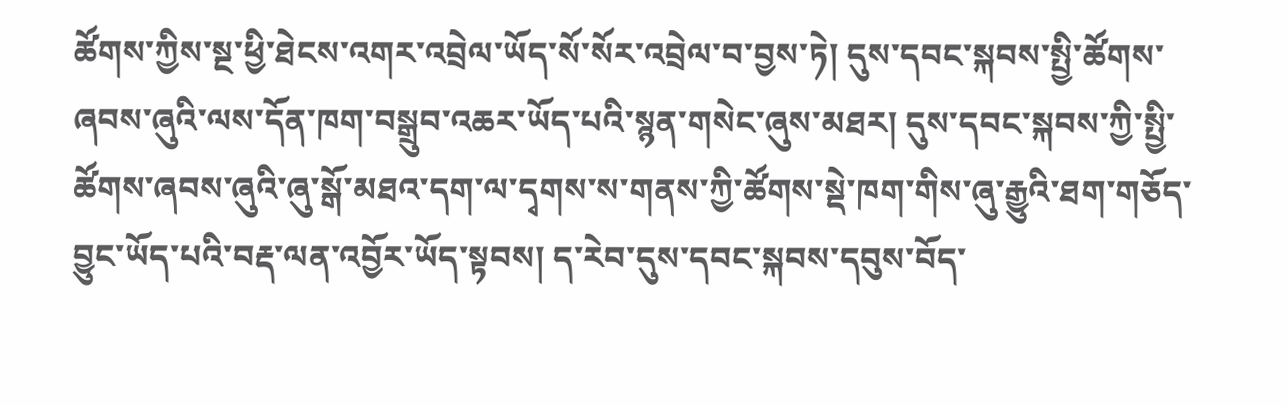ཚོགས་ཀྱིས་སྔ་ཕྱི་ཐེངས་འགར་འབྲེལ་ཡོད་སོ་སོར་འབྲེལ་བ་བྱས་ཏེ། དུས་དབང་སྐབས་སྤྱི་ཚོགས་ཞབས་ཞུའི་ལས་དོན་ཁག་བསྒྲུབ་འཆར་ཡོད་པའི་སྙན་གསེང་ཞུས་མཐར། དུས་དབང་སྐབས་ཀྱི་སྤྱི་ཚོགས་ཞབས་ཞུའི་ཞུ་སྒོ་མཐའ་དག་ལ་དྭགས་ས་གནས་ཀྱི་ཚོགས་སྡེ་ཁག་གིས་ཞུ་རྒྱུའི་ཐག་གཅོད་བྱུང་ཡོད་པའི་བརྡ་ལན་འབྱོར་ཡོད་སྟབས། ད་རེབ་དུས་དབང་སྐབས་དབུས་བོད་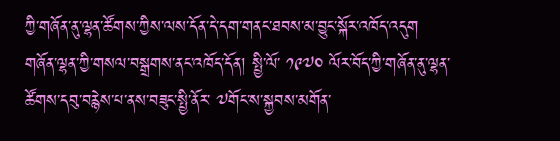ཀྱི་གཞོན་ནུ་ལྷན་ཚོགས་ཀྱིས་ལས་དོན་དེ་དག་གནང་ཐབས་མ་བྱུང་སྐོར་འཁོད་འདུག
གཞོན་ལྷན་ཀྱི་གསལ་བསྒྲགས་ནང་འཁོད་དོན། སྤྱི་ལོ་ ༡༩༧༠ ལོར་བོད་ཀྱི་གཞོན་ནུ་ལྷན་ཚོགས་དབུ་བརྙེས་པ་ནས་བཟུང་སྤྱི་ནོར་ ༧གོང་ས་སྐྱབས་མགོན་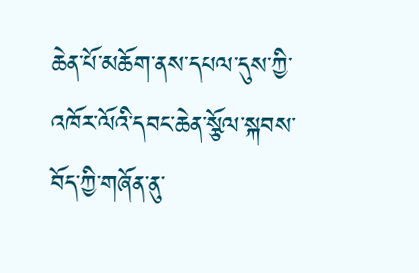ཆེན་པོ་མཆོག་ནས་དཔལ་དུས་ཀྱི་འཁོར་ལོའི་དབང་ཆེན་སྩོལ་སྐབས་བོད་ཀྱི་གཞོན་ནུ་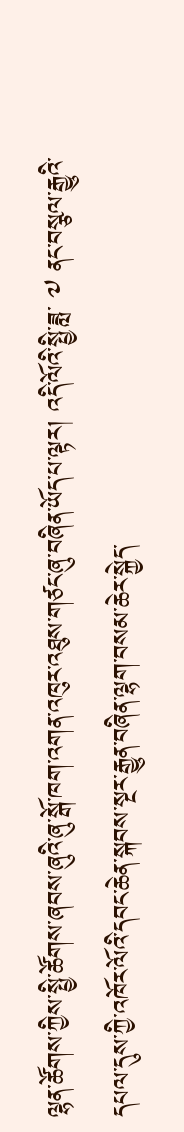ལྷན་ཚོགས་ཀྱིས་སྤྱི་ཚོགས་ཞབས་ཞུའི་ཞུ་སྒོ་ཁག་འགན་འཁུར་འཐུས་གཙང་ཞུ་བཞིན་ཡོད་པ་ལྟར། འདི་ལོའི་སྤྱི་ཟླ་ ༧ ནང་བསྩལ་རྒྱུའི་དཔལ་དུས་ཀྱི་འཁོར་ལོའི་དབང་ཆེན་སྐབས་སྔར་རྒྱུན་བཞིན་ལྷག་བསམ་ཆེར་སྐྱེད་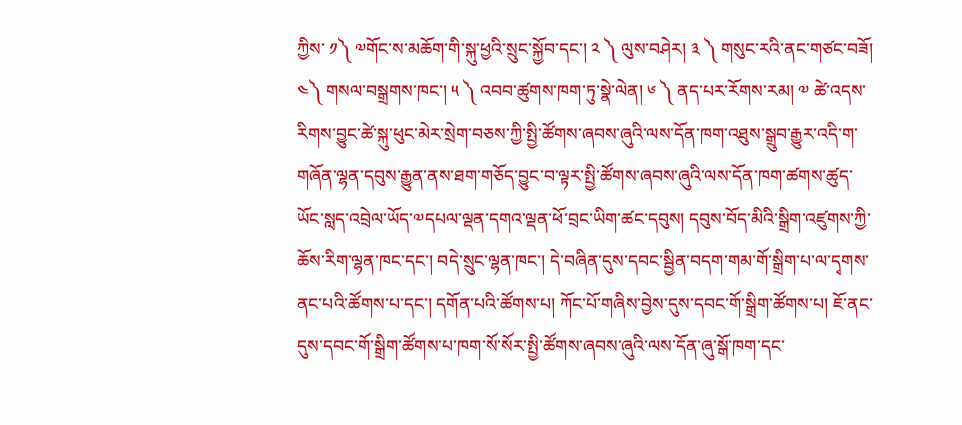ཀྱིས་ ༡༽ ༧གོང་ས་མཆོག་གི་སྐུ་ཕྱའི་སྲུང་སྐྱོབ་དང་། ༢ ༽ ལུས་བཤེར། ༣ ༽ གསུང་རའི་ནང་གཙང་བཟོ། ༤༽ གསལ་བསྒྲགས་ཁང་། ༥ ༽ འབབ་ཚུགས་ཁག་ཏུ་སྣེ་ལེན། ༦ ༽ ནད་པར་རོགས་རམ། ༧ ཚེ་འདས་རིགས་བྱུང་ཚེ་སྐུ་ཕུང་མེར་སྲེག་བཅས་ཀྱི་སྤྱི་ཚོགས་ཞབས་ཞུའི་ལས་དོན་ཁག་འཐུས་སྒྲུབ་རྒྱུར་འདི་ག་གཞོན་ལྷན་དབུས་རྒྱུན་ནས་ཐག་གཅོད་བྱུང་བ་ལྟར་སྤྱི་ཚོགས་ཞབས་ཞུའི་ལས་དོན་ཁག་ཚགས་ཚུད་ཡོང་སླད་འབྲེལ་ཡོད་༧དཔལ་ལྡན་དགའ་ལྡན་ཕོ་བྲང་ཡིག་ཚང་དབུས། དབུས་བོད་མིའི་སྒྲིག་འཛུགས་ཀྱི་ཆོས་རིག་ལྷན་ཁང་དང་། བདེ་སྲུང་ལྷན་ཁང་། དེ་བཞིན་དུས་དབང་སྦྱིན་བདག་གམ་གོ་སྒྲིག་པ་ལ་དྭགས་ནང་པའི་ཚོགས་པ་དང་། དགོན་པའི་ཚོགས་པ། ཀོང་པོ་གཞིས་བྱེས་དུས་དབང་གོ་སྒྲིག་ཚོགས་པ། ཇོ་ནང་དུས་དབང་གོ་སྒྲིག་ཚོགས་པ་ཁག་སོ་སོར་སྤྱི་ཚོགས་ཞབས་ཞུའི་ལས་དོན་ཞུ་སྒོ་ཁག་དང་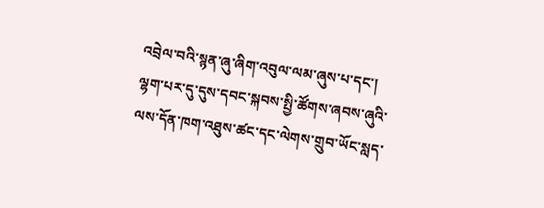འབྲེལ་བའི་སྙན་ཞུ་ཞིག་འབུལ་ལམ་ཞུས་པ་དང་།
ལྷག་པར་དུ་དུས་དབང་སྐབས་སྤྱི་ཚོགས་ཞབས་ཞུའི་ལས་དོན་ཁག་འཐུས་ཚང་དང་ལེགས་གྲུབ་ཡོང་སླད་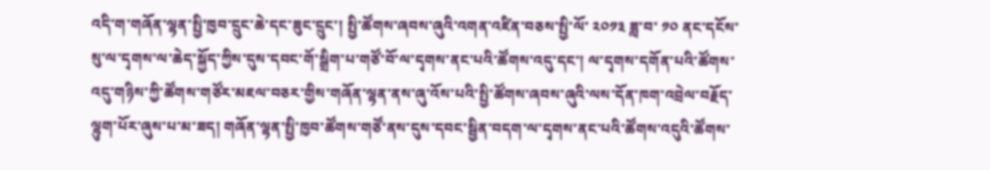འདི་ག་གཞོན་ལྷན་སྤྱི་ཁྱབ་དྲུང་ཆེ་དང་ཟུང་དྲུང་། སྤྱི་ཚོགས་ཞབས་ཞུའི་འགན་འཛིན་བཅས་སྤྱི་ལོ་ ༢༠༡༣ ཟླ་བ་ ༡༠ ནང་དངོས་སུ་ལ་དྭགས་ལ་ཆེད་སྐྱོད་ཀྱིས་དུས་དབང་གོ་སྒྲིག་པ་གཙོ་བོ་ལ་དྭགས་ནང་པའི་ཚོགས་འདུ་དང་། ལ་དྭགས་དགོན་པའི་ཚོགས་འདུ་གཉིས་ཀྱི་ཚོགས་གཙོར་མཇལ་བཅར་གྱིས་གཞོན་ལྷན་ནས་ཞུ་འོས་པའི་སྤྱི་ཚོགས་ཞབས་ཞུའི་ལས་དོན་ཁག་འབྲེལ་བརྗོད་ལྷུག་པོར་ཞུས་པ་མ་ཟད། གཞོན་ལྷན་སྤྱི་ཁྱབ་ཚོགས་གཙོ་ནས་དུས་དབང་སྦྱིན་བདག་ལ་དྭགས་ནང་པའི་ཚོགས་འདུའི་ཚོགས་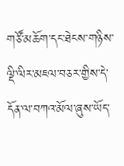གཙོ་མཆོག་དང་ཐེངས་གཉིས་ལྡི་ལིར་མཇལ་བཅར་གྱིས་དེ་དོན་ལ་བཀའ་མོལ་ཞུས་ཡོད་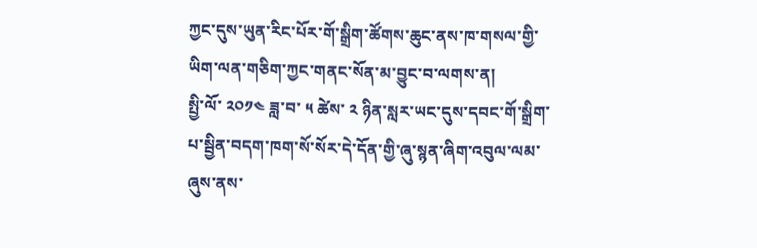ཀྱང་དུས་ཡུན་རིང་པོར་གོ་སྒྲིག་ཚོགས་ཆུང་ནས་ཁ་གསལ་གྱི་ཡིག་ལན་གཅིག་ཀྱང་གནང་སོན་མ་བྱུང་བ་ལགས་ན།
སྤྱི་ལོ་ ༢༠༡༤ ཟླ་བ་ ༥ ཚེས་ ༢ ཉིན་སླར་ཡང་དུས་དབང་གོ་སྒྲིག་པ་སྦྱིན་བདག་ཁག་སོ་སོར་དེ་དོན་གྱི་ཞུ་སྙན་ཞིག་འབུལ་ལམ་ཞུས་ནས་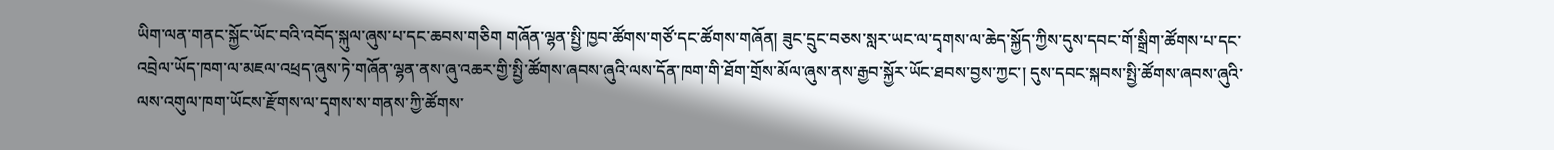ཡིག་ལན་གནང་སྐྱོང་ཡོང་བའི་འབོད་སྐུལ་ཞུས་པ་དང་ཆབས་གཅིག གཞོན་ལྷན་སྤྱི་ཁྱབ་ཚོགས་གཙོ་དང་ཚོགས་གཞོན། ཟུང་དྲུང་བཅས་སླར་ཡང་ལ་དྭགས་ལ་ཆེད་སྐྱོད་ཀྱིས་དུས་དབང་གོ་སྒྲིག་ཚོགས་པ་དང་འབྲེལ་ཡོད་ཁག་ལ་མཇལ་འཕྲད་ཞུས་ཏེ་གཞོན་ལྷན་ནས་ཞུ་འཆར་གྱི་སྤྱི་ཚོགས་ཞབས་ཞུའི་ལས་དོན་ཁག་གི་ཐོག་གྲོས་མོལ་ཞུས་ནས་རྒྱབ་སྐྱོར་ཡོང་ཐབས་བྱས་ཀྱང་། དུས་དབང་སྐབས་སྤྱི་ཚོགས་ཞབས་ཞུའི་ལས་འགུལ་ཁག་ཡོངས་རྫོགས་ལ་དྭགས་ས་གནས་ཀྱི་ཚོགས་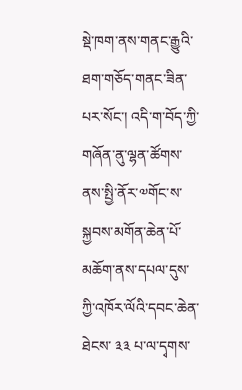སྡེ་ཁག་ནས་གནང་རྒྱུའི་ཐག་གཅོད་གནང་ཟིན་པར་སོང་། འདི་ག་བོད་ཀྱི་གཞོན་ནུ་ལྷན་ཚོགས་ནས་སྤྱི་ནོར་༧གོང་ས་སྐྱབས་མགོན་ཆེན་པོ་མཆོག་ནས་དཔལ་དུས་ཀྱི་འཁོར་ལོའི་དབང་ཆེན་ཐེངས་ ༣༣ པ་ལ་དྭགས་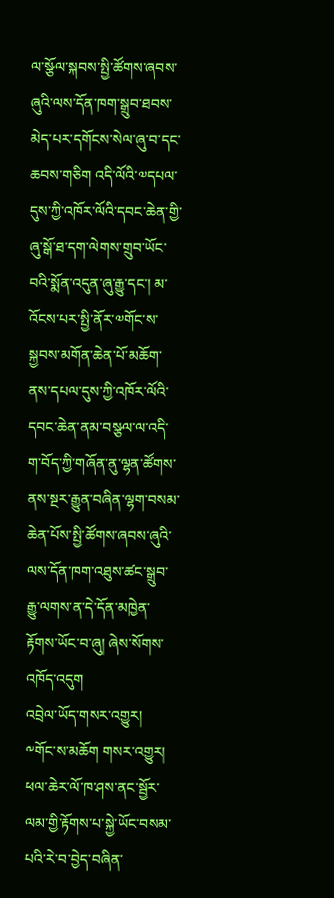ལ་སྩོལ་སྐབས་སྤྱི་ཚོགས་ཞབས་ཞུའི་ལས་དོན་ཁག་སྒྲུབ་ཐབས་མེད་པར་དགོངས་སེལ་ཞུ་བ་དང་ཆབས་གཅིག འདི་ལོའི་༧དཔལ་དུས་ཀྱི་འཁོར་ལོའི་དབང་ཆེན་གྱི་ཞུ་སྒོ་ཐ་དག་ལེགས་གྲུབ་ཡོང་བའི་སྨོན་འདུན་ཞུ་རྒྱུ་དང་། མ་འོངས་པར་སྤྱི་ནོར་༧གོང་ས་སྐྱབས་མགོན་ཆེན་པོ་མཆོག་ནས་དཔལ་དུས་ཀྱི་འཁོར་ལོའི་དབང་ཆེན་ནམ་བསྩལ་ལ་འདི་ག་བོད་ཀྱི་གཞོན་ནུ་ལྷན་ཚོགས་ནས་སྔར་རྒྱུན་བཞིན་ལྷག་བསམ་ཆེན་པོས་སྤྱི་ཚོགས་ཞབས་ཞུའི་ལས་དོན་ཁག་འཐུས་ཚང་སྒྲུབ་རྒྱུ་ལགས་ན་དེ་དོན་མཁྱེན་རྟོགས་ཡོང་བ་ཞུ། ཞེས་སོགས་འཁོད་འདུག
འབྲེལ་ཡོད་གསར་འགྱུར།
༸གོང་ས་མཆོག གསར་འགྱུར།
ཕལ་ཆེར་ལོ་ཁ་ཤས་ནང་སྦྱོར་ལམ་གྱི་རྟོགས་པ་སྐྱེ་ཡོང་བསམ་པའི་རེ་བ་བྱེད་བཞིན་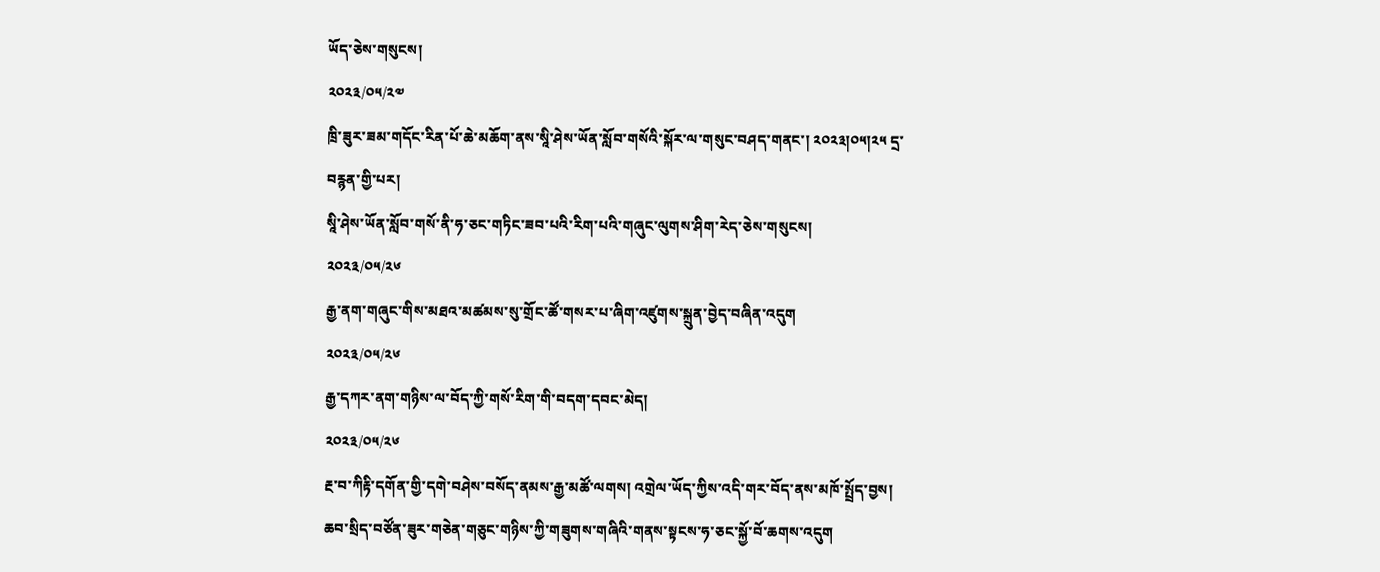ཡོད་ཅེས་གསུངས།
༢༠༢༣/༠༥/༢༧
ཁྲི་ཟུར་ཟམ་གདོང་རིན་པོ་ཆེ་མཆོག་ནས་སཱི་ཤེས་ཡོན་སློབ་གསོའི་སྐོར་ལ་གསུང་བཤད་གནང་། ༢༠༢༣།༠༥།༢༥ དྲ་བརྙན་གྱི་པར།
སཱི་ཤེས་ཡོན་སློབ་གསོ་ནི་ཧ་ཅང་གཏིང་ཟབ་པའི་རིག་པའི་གཞུང་ལུགས་ཤིག་རེད་ཅེས་གསུངས།
༢༠༢༣/༠༥/༢༦
རྒྱ་ནག་གཞུང་གིས་མཐའ་མཚམས་སུ་གྲོང་ཚོ་གསར་པ་ཞིག་འཛུགས་སྐྲུན་བྱེད་བཞིན་འདུག
༢༠༢༣/༠༥/༢༦
རྒྱ་དཀར་ནག་གཉིས་ལ་བོད་ཀྱི་གསོ་རིག་གི་བདག་དབང་མེད།
༢༠༢༣/༠༥/༢༦
རྔ་བ་ཀིརྟི་དགོན་གྱི་དགེ་བཤེས་བསོད་ནམས་རྒྱ་མཚོ་ལགས། འགྲེལ་ཡོད་ཀྱིས་འདི་གར་བོད་ནས་མཁོ་སྤྲོད་བྱས།
ཆབ་སྲིད་བཙོན་ཟུར་གཅེན་གཅུང་གཉིས་ཀྱི་གཟུགས་གཞིའི་གནས་སྟངས་ཧ་ཅང་སྐྱོ་བོ་ཆགས་འདུག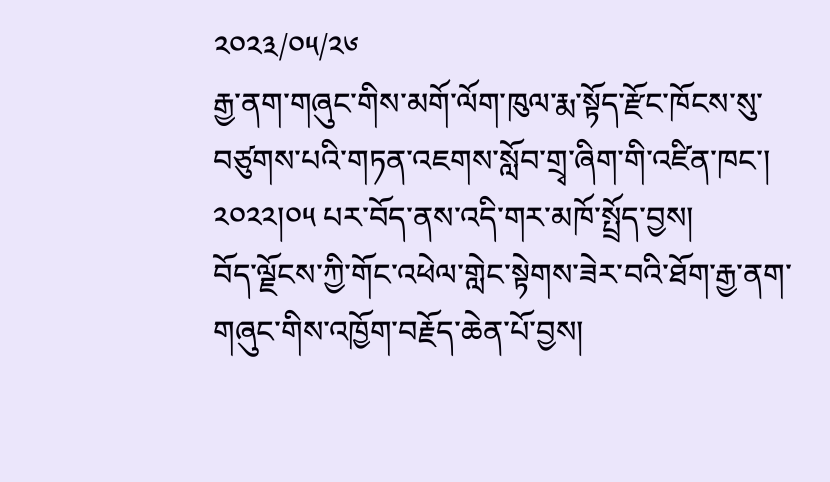༢༠༢༣/༠༥/༢༦
རྒྱ་ནག་གཞུང་གིས་མགོ་ལོག་ཁུལ་རྨ་སྟོད་རྫོང་ཁོངས་སུ་བཙུགས་པའི་གཏན་འཇགས་སློབ་གྲྭ་ཞིག་གི་འཛིན་ཁང་། ༢༠༢༢།༠༥ པར་བོད་ནས་འདི་གར་མཁོ་སྤྲོད་བྱས།
བོད་ལྗོངས་ཀྱི་གོང་འཕེལ་གླེང་སྟེགས་ཟེར་བའི་ཐོག་རྒྱ་ནག་གཞུང་གིས་འཁྱོག་བརྗོད་ཆེན་པོ་བྱས།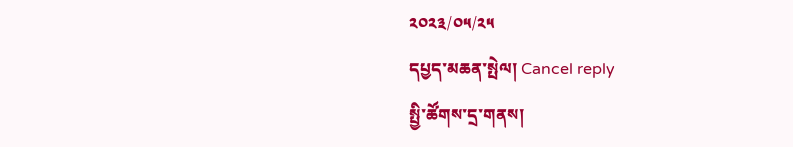༢༠༢༣/༠༥/༢༥
དཔྱད་མཆན་སྤེལ། Cancel reply
སྤྱི་ཚོགས་དྲ་གནས།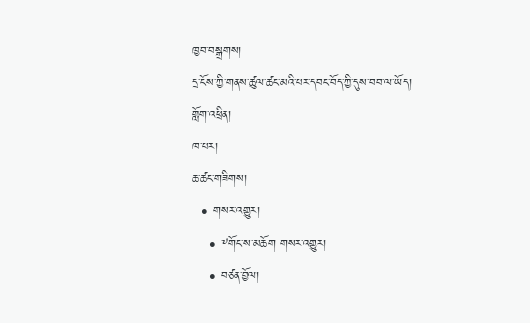ཁྱབ་བསྒྲགས།
དྲ་ངོས་ཀྱི་གནས་ཚུལ་ཚང་མའི་པར་དབང་བོད་ཀྱི་དུས་བབ་ལ་ཡོད།
གློག་འཕྲིན།
ཁ་པར།
ཆ་ཚང་གཟིགས།
  • གསར་འགྱུར།
    • ༸གོང་ས་མཆོག གསར་འགྱུར།
    • བཙན་བྱོལ།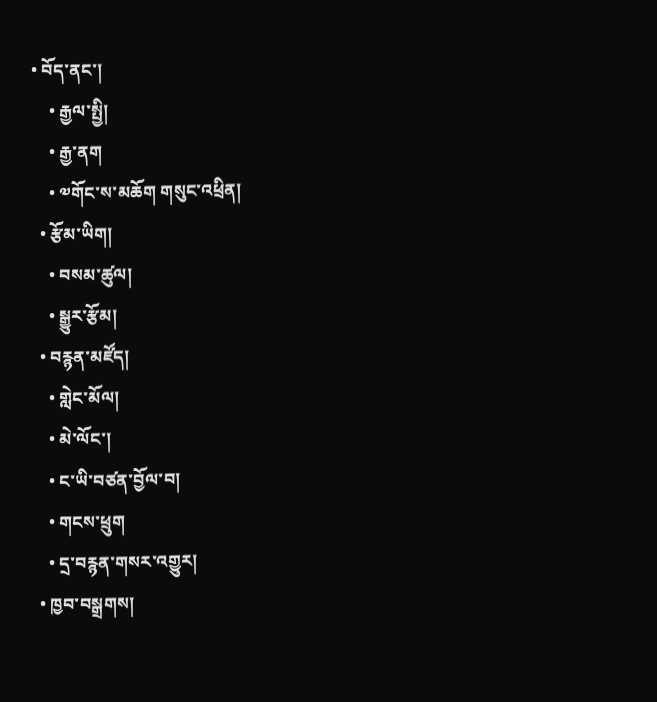• བོད་ནང་།
    • རྒྱལ་སྤྱི།
    • རྒྱ་ནག
    • ༧གོང་ས་མཆོག གསུང་འཕྲིན།
  • རྩོམ་ཡིག།
    • བསམ་ཚུལ།
    • སྒྱུར་རྩོམ།
  • བརྙན་མཛོད།
    • གླེང་མོལ།
    • མེ་ལོང་།
    • ང་ཡི་བཙན་བྱོལ་བ།
    • གངས་ཕྲུག
    • དྲ་བརྙན་གསར་འགྱུར།
  • ཁྱབ་བསྒྲགས།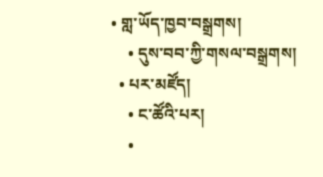• གླ་ཡོད་ཁྱབ་བསྒྲགས།
    • དུས་བབ་ཀྱི་གསལ་བསྒྲགས།
  • པར་མཛོད།
    • ང་ཚོའི་པར།
    •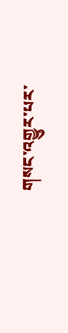གསང་འགྱུར་པར་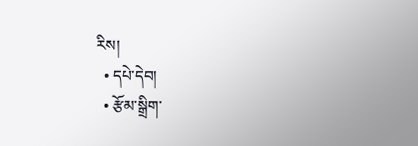རིས།
  • དཔེ་དེབ།
  • རྩོམ་སྒྲིག་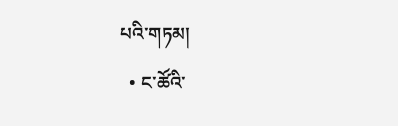པའི་གཏམ།
  • ང་ཚོའི་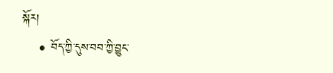སྐོར།
    • བོད་ཀྱི་དུས་བབ་ཀྱི་བྱུང་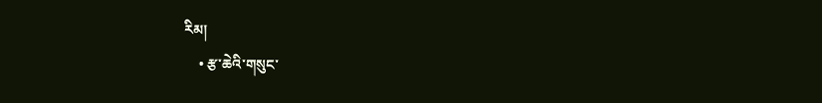རིམ།
    • རྩ་ཆེའི་གསུང་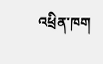འཕྲིན་ཁག